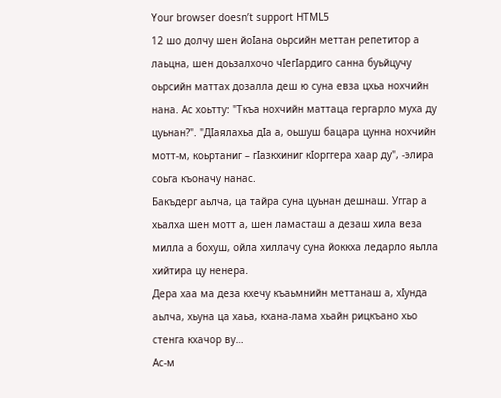Your browser doesn’t support HTML5
12 шо долчу шен йоIана оьрсийн меттан репетитор а лаьцна, шен доьзалхочо чIегIардиго санна буьйцучу оьрсийн маттах дозалла деш ю суна евза цхьа нохчийн нана. Ас хоьтту: "Ткъа нохчийн маттаца гергарло муха ду цуьнан?". "ДIаялахьа дIа а, оьшуш бацара цунна нохчийн мотт-м, коьртаниг – гIазкхиниг кIорггера хаар ду", -элира соьга къоначу нанас.
Бакъдерг аьлча, ца тайра суна цуьнан дешнаш. Уггар а хьалха шен мотт а, шен ламасташ а дезаш хила веза милла а бохуш, ойла хиллачу суна йоккха ледарло яьлла хийтира цу ненера.
Дера хаа ма деза кхечу къаьмнийн меттанаш а, хIунда аьлча, хьуна ца хаьа, кхана-лама хьайн рицкъано хьо стенга кхачор ву…
Ас-м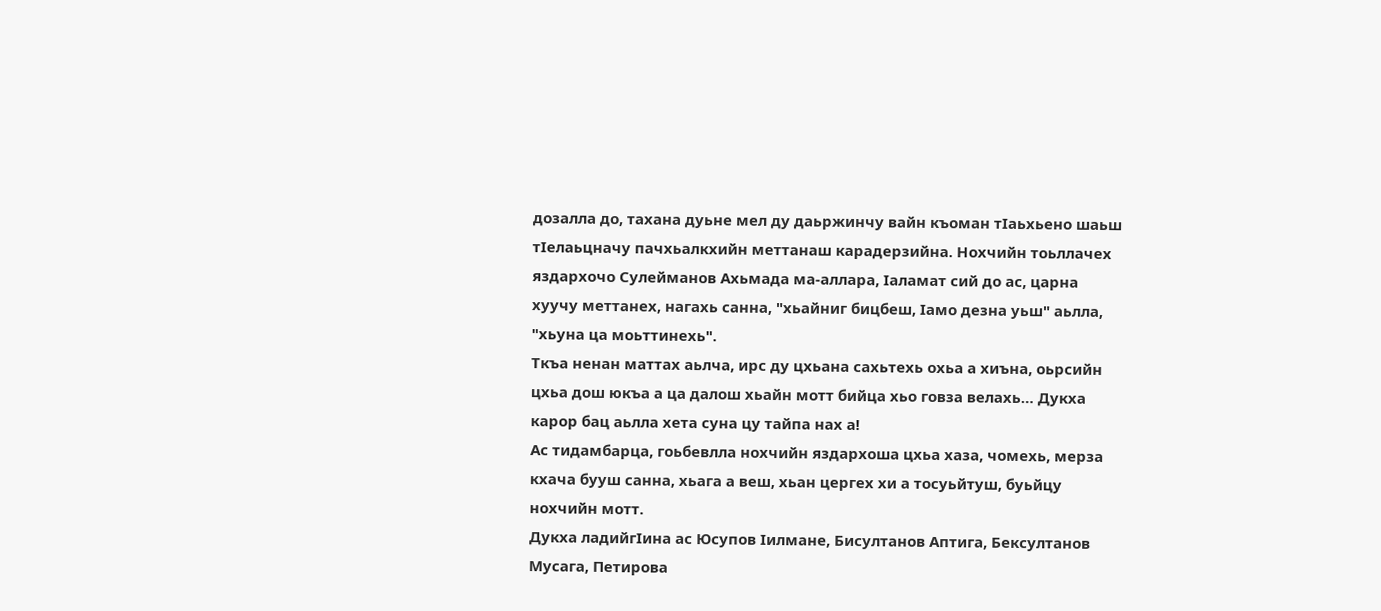дозалла до, тахана дуьне мел ду даьржинчу вайн къоман тIаьхьено шаьш тIелаьцначу пачхьалкхийн меттанаш карадерзийна. Нохчийн тоьллачех яздархочо Сулейманов Ахьмада ма-аллара, Iаламат сий до ас, царна хуучу меттанех, нагахь санна, "хьайниг бицбеш, Iамо дезна уьш" аьлла, "хьуна ца моьттинехь".
Ткъа ненан маттах аьлча, ирс ду цхьана сахьтехь охьа а хиъна, оьрсийн цхьа дош юкъа а ца далош хьайн мотт бийца хьо говза велахь… Дукха карор бац аьлла хета суна цу тайпа нах а!
Ас тидамбарца, гоьбевлла нохчийн яздархоша цхьа хаза, чомехь, мерза кхача бууш санна, хьага а веш, хьан цергех хи а тосуьйтуш, буьйцу нохчийн мотт.
Дукха ладийгIина ас Юсупов Iилмане, Бисултанов Аптига, Бексултанов Мусага, Петирова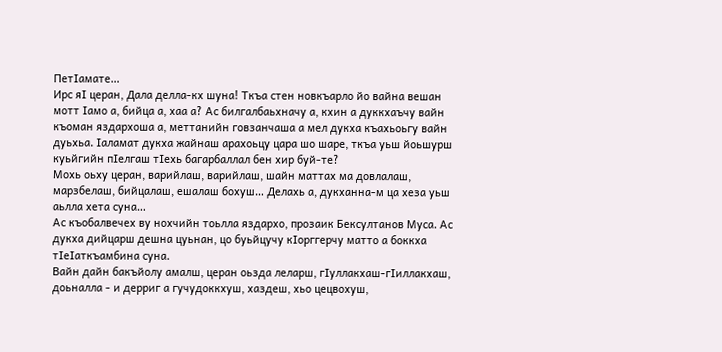ПетIамате…
Ирс яI церан, Дала делла-кх шуна! Ткъа стен новкъарло йо вайна вешан мотт Iамо а, бийца а, хаа а? Ас билгалбаьхначу а, кхин а дуккхаъчу вайн къоман яздархоша а, меттанийн говзанчаша а мел дукха къахьоьгу вайн дуьхьа. Iаламат дукха жайнаш арахоьцу цара шо шаре, ткъа уьш йоьшурш куьйгийн пIелгаш тIехь багарбаллал бен хир буй-те?
Мохь оьху церан, варийлаш, варийлаш, шайн маттах ма довлалаш, марзбелаш, бийцалаш, ешалаш бохуш… Делахь а, дукханна-м ца хеза уьш аьлла хета суна…
Ас къобалвечех ву нохчийн тоьлла яздархо, прозаик Бексултанов Муса. Ас дукха дийцарш дешна цуьнан, цо буьйцучу кIорггерчу матто а боккха тIеIаткъамбина суна.
Вайн дайн бакъйолу амалш, церан оьзда леларш, гIуллакхаш-гIиллакхаш, доьналла - и дерриг а гучудоккхуш, хаздеш, хьо цецвохуш,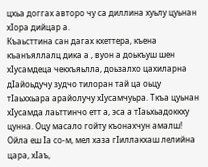цхьа доггах авторо чу са диллина хуьлу цуьнан хIора дийцар а.
Къаьсттина сан дагах кхеттера, къена къанъяллалц дика а , вуон а доькъуш шен хIусамдеца чекхъяьлла, доьзалхо цахиларна дIайоьдучу зудчо тилоран тай ца оьцу тIаьххьара арайолучу хIусамчуьра. Ткъа цуьнан хIусамда лаьттинчо етт а, эса а тIаьхьадоккху цунна. Оцу масало гойту къонахчун амалш!
Ойла еш Iа со-м, мел хаза гIиллакхаш лелийна цара, хIаъ,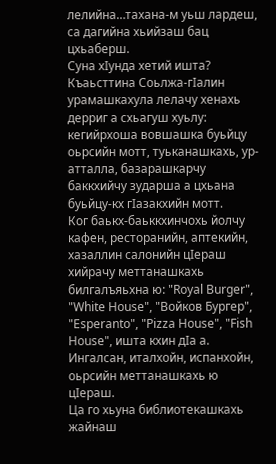лелийна…тахана-м уьш лардеш, са дагийна хьийзаш бац цхьаберш.
Суна хIунда хетий ишта? Къаьсттина Соьлжа-гIалин урамашкахула лелачу хенахь дерриг а схьагуш хуьлу: кегийрхоша вовшашка буьйцу оьрсийн мотт, туьканашкахь, ур-атталла, базарашкарчу баккхийчу зударша а цхьана буьйцу-кх гIазакхийн мотт.
Ког баькх-баьккхинчохь йолчу кафен, ресторанийн, аптекийн, хазаллин салонийн цIераш хийрачу меттанашкахь билгалъяьхна ю: "Royal Burger", "White House", "Войков Бургер", "Esperanto", "Pizza House", "Fish House", ишта кхин дIа а. Ингалсан, италхойн, испанхойн, оьрсийн меттанашкахь ю цIераш.
Ца го хьуна библиотекашкахь жайнаш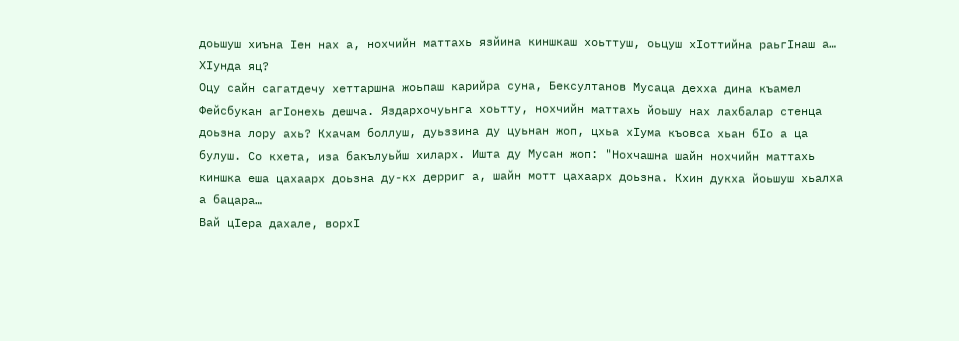доьшуш хиъна Iен нах а, нохчийн маттахь язйина киншкаш хоьттуш, оьцуш хIоттийна раьгIнаш а… ХIунда яц?
Оцу сайн сагатдечу хеттаршна жоьпаш карийра суна, Бексултанов Мусаца дехха дина къамел Фейсбукан агIонехь дешча. Яздархочуьнга хоьтту, нохчийн маттахь йоьшу нах лахбалар стенца доьзна лору ахь? Кхачам боллуш, дуьззина ду цуьнан жоп, цхьа хIума къовса хьан бIо а ца булуш. Со кхета, иза бакълуьйш хиларх. Ишта ду Мусан жоп: "Нохчашна шайн нохчийн маттахь киншка еша цахаарх доьзна ду-кх дерриг а, шайн мотт цахаарх доьзна. Кхин дукха йоьшуш хьалха а бацара…
Вай цIера дахале, ворхI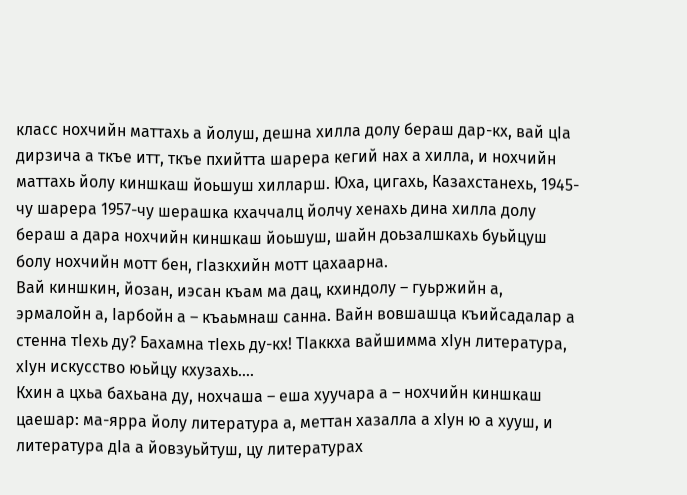класс нохчийн маттахь а йолуш, дешна хилла долу бераш дар-кх, вай цIа дирзича а ткъе итт, ткъе пхийтта шарера кегий нах а хилла, и нохчийн маттахь йолу киншкаш йоьшуш хилларш. Юха, цигахь, Казахстанехь, 1945-чу шарера 1957-чу шерашка кхаччалц йолчу хенахь дина хилла долу бераш а дара нохчийн киншкаш йоьшуш, шайн доьзалшкахь буьйцуш болу нохчийн мотт бен, гIазкхийн мотт цахаарна.
Вай киншкин, йозан, иэсан къам ма дац, кхиндолу – гуьржийн а, эрмалойн а, Iарбойн а – къаьмнаш санна. Вайн вовшашца къийсадалар а стенна тIехь ду? Бахамна тIехь ду-кх! ТIаккха вайшимма хIун литература, хIун искусство юьйцу кхузахь….
Кхин а цхьа бахьана ду, нохчаша – еша хуучара а – нохчийн киншкаш цаешар: ма-ярра йолу литература а, меттан хазалла а хIун ю а хууш, и литература дIа а йовзуьйтуш, цу литературах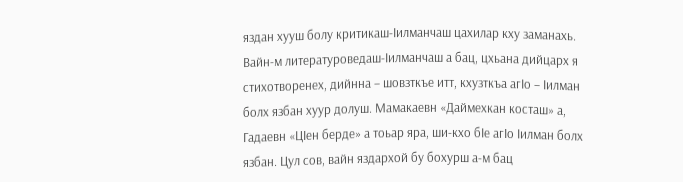яздан хууш болу критикаш-Iилманчаш цахилар кху заманахь.
Вайн-м литературоведаш-Iилманчаш а бац, цхьана дийцарх я стихотворенех, дийнна – шовзткъе итт, кхузткъа агIо – Iилман болх язбан хуур долуш. Мамакаевн «Даймехкан косташ» а, Гадаевн «ЦIен берде» а тоьар яра, ши-кхо бIе агIо Iилман болх язбан. Цул сов, вайн яздархой бу бохурш а-м бац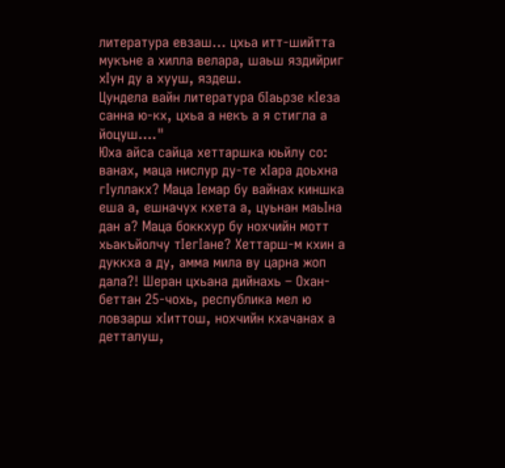литература евзаш… цхьа итт-шийтта мукъне а хилла велара, шаьш яздийриг хIун ду а хууш, яздеш.
Цундела вайн литература бIаьрзе кIеза санна ю-кх, цхьа а некъ а я стигла а йоцуш…."
Юха айса сайца хеттаршка юьйлу со: ванах, маца нислур ду-те хIара доьхна гIуллакх? Маца Iемар бу вайнах киншка еша а, ешначух кхета а, цуьнан маьIна дан а? Маца боккхур бу нохчийн мотт хьакъйолчу тIегIане? Хеттарш-м кхин а дуккха а ду, амма мила ву царна жоп дала?! Шеран цхьана дийнахь – Охан-беттан 25-чохь, республика мел ю ловзарш хIиттош, нохчийн кхачанах а детталуш,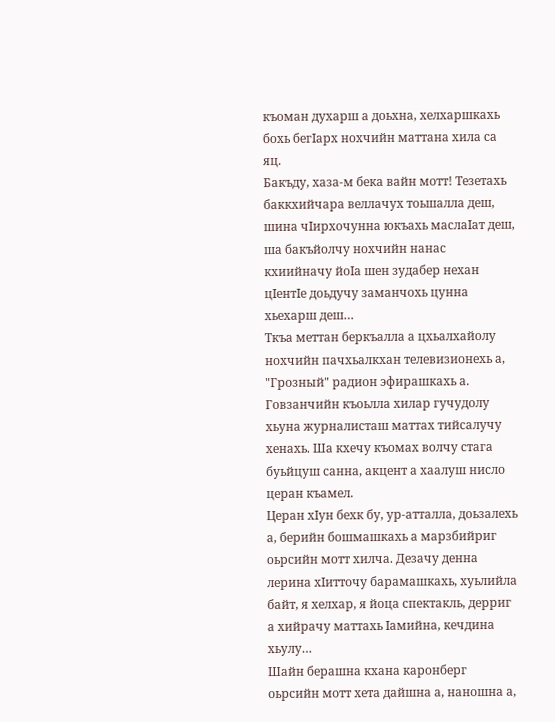къоман духарш а доьхна, хелхаршкахь бохь бегIарх нохчийн маттана хила са яц.
Бакъду, хаза-м бека вайн мотт! Тезетахь баккхийчара веллачух тоьшалла деш, шина чIирхочунна юкъахь маслаIат деш, ша бакъйолчу нохчийн нанас кхиийначу йоIа шен зудабер нехан цIентIе доьдучу заманчохь цунна хьехарш деш…
Ткъа меттан беркъалла а цхьалхайолу нохчийн пачхьалкхан телевизионехь а, "Грозный" радион эфирашкахь а. Говзанчийн къоьлла хилар гучудолу хьуна журналисташ маттах тийсалучу хенахь. Ша кхечу къомах волчу стага буьйцуш санна, акцент а хаалуш нисло церан къамел.
Церан хIун бехк бу, ур-атталла, доьзалехь а, берийн бошмашкахь а марзбийриг оьрсийн мотт хилча. Дезачу денна лерина хIитточу барамашкахь, хуьлийла байт, я хелхар, я йоца спектакль, дерриг а хийрачу маттахь Iамийна, кечдина хьулу…
Шайн берашна кхана каронберг оьрсийн мотт хета дайшна а, наношна а,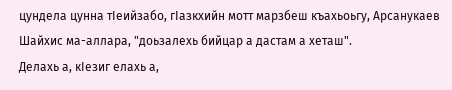цундела цунна тIеийзабо, гIазкхийн мотт марзбеш къахьоьгу, Арсанукаев Шайхис ма-аллара, "доьзалехь бийцар а дастам а хеташ".
Делахь а, кIезиг елахь а,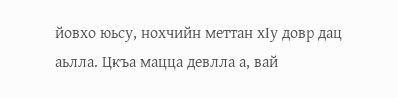йовхо юьсу, нохчийн меттан хIу довр дац аьлла. Цкъа мацца девлла а, вай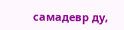самадевр ду,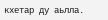кхетар ду аьлла.